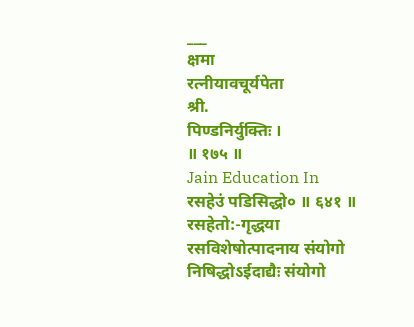___
क्षमा
रत्नीयावचूर्यपेता
श्री.
पिण्डनिर्युक्तिः ।
॥ १७५ ॥
Jain Education In
रसहेउं पडिसिद्धो० ॥ ६४१ ॥ रसहेतो:-गृद्धया रसविशेषोत्पादनाय संयोगो निषिद्धोऽईदाद्यैः संयोगो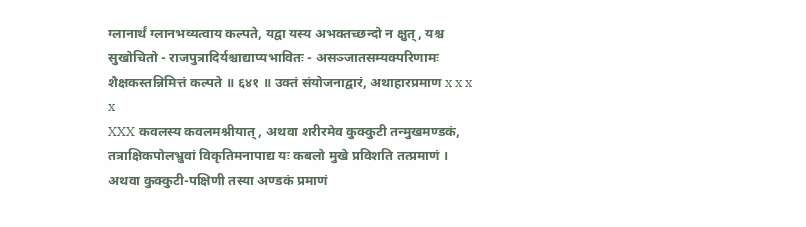ग्लानार्थं ग्लानभव्यत्वाय कल्पते, यद्वा यस्य अभक्तच्छन्दो न क्षुत्, यश्च सुखोचितो - राजपुत्रादिर्यश्चाद्याप्यभावितः - असञ्जातसम्यक्परिणामः शैक्षकस्तन्निमित्तं कल्पते ॥ ६४१ ॥ उक्तं संयोजनाद्वारं, अथाहारप्रमाण x x x x
XXX कवलस्य कवलमश्नीयात्, अथवा शरीरमेव कुक्कुटी तन्मुखमण्डकं, तत्राक्षिकपोलभ्रुवां विकृतिमनापाद्य यः कबलो मुखे प्रविशति तत्प्रमाणं । अथवा कुक्कुटी-पक्षिणी तस्या अण्डकं प्रमाणं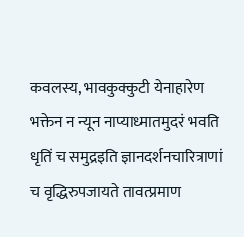कवलस्य, भावकुक्कुटी येनाहारेण भक्तेन न न्यून नाप्याध्मातमुदरं भवति धृतिं च समुद्रइति ज्ञानदर्शनचारित्राणां च वृद्धिरुपजायते तावत्प्रमाण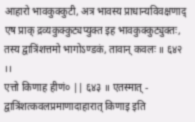आहारो भावकुक्कुटी, अत्र भावस्य प्राधान्यविवक्षणाद् एष प्राक् द्रव्यकुक्कुट्यप्युक्त इह भावकुक्कुट्युक्तः, तस्य द्वात्रिंशत्तमो भागोऽण्डकं, तावान् कवलः ॥ ६४२ ।।
एत्तो किणाह हीणं० || ६४३ ॥ एतस्मात् - द्वात्रिंशत्कवलप्रमाणादाहारात् किणाइ इति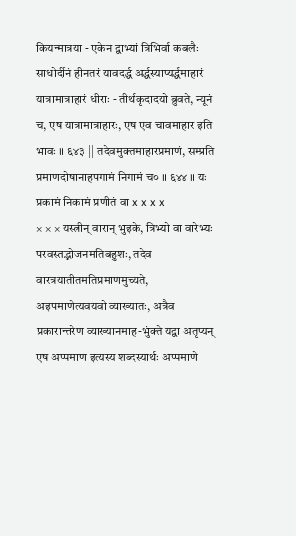कियन्मात्रया - एकेन द्वाभ्यां त्रिभिर्वा कबलैः साधोर्दीनं हीनतरं यावदर्द्ध अर्द्धस्याप्यर्द्धमाहारं यात्रामात्राहारं धीराः - तीर्थकृदादयो ब्रुवते, न्यूनं च, एष यात्रामात्राहारः, एष एव चावमाहार इति भावः ॥ ६४३ || तदेवमुक्तमाहारप्रमाणं, सम्प्रति प्रमाणदोषानाहपगामं निगामं च० ॥ ६४४ ॥ यः प्रकामं निकामं प्रणीतं वा x x x x
× × × यस्त्रीन् वारान् भुइके, त्रिभ्यो वा वारेभ्यः परवस्तद्भोजनमतिबहुशः, तदेव वारत्रयातीतमतिप्रमाणमुच्यते, अइपमाणेत्यवयवो व्याख्यातः, अत्रैव प्रकारान्तरेण व्याख्यानमाह-भुंक्ते यद्वा अतृप्यन् एष अप्पमाण इत्यस्य शब्दस्यार्थः अप्पमाणे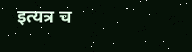इत्यत्र च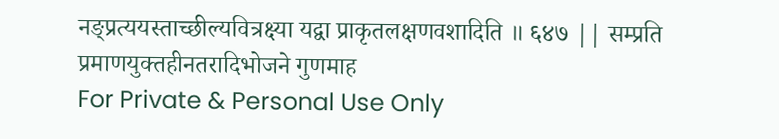नङ्प्रत्ययस्ताच्छील्यवित्रक्ष्या यद्वा प्राकृतलक्षणवशादिति ॥ ६४७ || सम्प्रति प्रमाणयुक्तहीनतरादिभोजने गुणमाह
For Private & Personal Use Only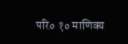परि० १० माणिक्य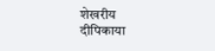शेखरीय
दीपिकाया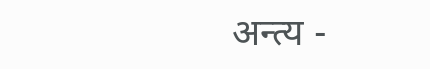अन्त्य -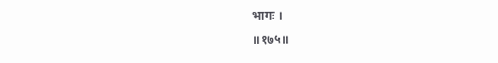भागः ।
॥१७५॥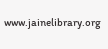www.jainelibrary.org